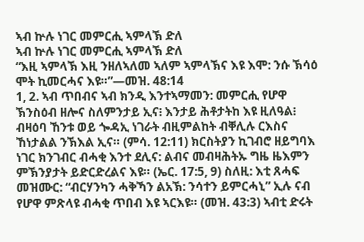ኣብ ኵሉ ነገር መምርሒ ኣምላኽ ድለ
ኣብ ኵሉ ነገር መምርሒ ኣምላኽ ድለ
“እዚ ኣምላኽ እዚ ንዘለኣለመ ኣለም ኣምላኽና እዩ እሞ: ንሱ ኽሳዕ ሞት ኪመርሓና እዩ።”—መዝ. 48:14
1, 2. ኣብ ጥበብና ኣብ ክንዲ እንተኣማመን: መምርሒ የሆዋ ኽንስዕብ ዘሎና ስለምንታይ ኢና፧ እንታይ ሕቶታትከ እዩ ዚለዓል፧
ብዛዕባ ኸንቱ ወይ ጐዳኢ ነገራት ብዚምልከት ብቐሊሉ ርእስና ኸነታልል ንኽእል ኢና። (ምሳ. 12:11) ክርስትያን ኪገብሮ ዘይግባእ ነገር ክንገብር ብሓቂ እንተ ደሊና: ልብና መብዛሕትኡ ግዜ ዜእምን ምኽንያታት ይድርድረልና እዩ። (ኤር. 17:5, 9) ስለዚ: እቲ ጸሓፍ መዝሙር: “ብርሃንካን ሓቅኻን ልአኽ: ንሳተን ይምርሓኒ” ኢሉ ናብ የሆዋ ምጽላዩ ብሓቂ ጥበብ እዩ ኣርእዩ። (መዝ. 43:3) ኣብቲ ድሩት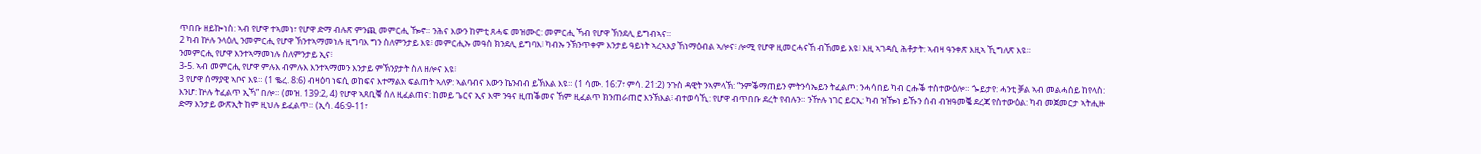ጥበቡ ዘይኰነስ: ኣብ የሆዋ ተኣመነ፣ የሆዋ ድማ ብሉጽ ምንጪ መምርሒ ዀኖ። ንሕና እውን ከምቲ ጸሓፍ መዝሙር: መምርሒ ኻብ የሆዋ ኽንደሊ ይግብኣና።
2 ካብ ኵሉ ንላዕሊ ንመምርሒ የሆዋ ኽንተኣማመነሉ ዚግባእ ግን ስለምንታይ እዩ፧ መምርሒኡ መዓስ ክንደሊ ይግባእ፧ ካብኡ ንኽንጥቀም እንታይ ዓይነት ኣረኣእያ ኸነማዕብል ኣሎና፧ ሎሚ የሆዋ ዚመርሓናኸ ብኸመይ እዩ፧ እዚ ኣገዳሲ ሕቶታት: ኣብዛ ዓንቀጽ እዚኣ ኺግለጽ እዩ።
ንመምርሒ የሆዋ እንተኣማመነሉ ስለምንታይ ኢና፧
3-5. ኣብ መምርሒ የሆዋ ምሉእ ብምሉእ እንተኣማመን እንታይ ምኽንያታት ስለ ዘሎና እዩ፧
3 የሆዋ ሰማያዊ ኣቦና እዩ። (1 ቈረ. 8:6) ብዛዕባ ነፍሲ ወከፍና እተማልአ ፍልጠት ኣለዎ: ኣልባብና እውን ኬንብብ ይኽእል እዩ። (1 ሳሙ. 16:7፣ ምሳ. 21:2) ንጉስ ዳዊት ንኣምላኽ: “ንምቕማጠይን ምትንሳኤይን ትፈልጦ: ንሓሳበይ ካብ ርሑቕ ተስተውዕሎ። ጐይታየ: ሓንቲ ቓል ኣብ መልሓሰይ ከየላስ: እንሆ: ኵሉ ትፈልጥ ኢኻ” በሎ። (መዝ. 139:2, 4) የሆዋ ኣጸቢቑ ስለ ዚፈልጠና: ከመይ ጌርና ኢና እሞ ንዓና ዚጠቕመና ኸም ዚፈልጥ ክንጠራጠሮ እንኽእል፧ ብተወሳኺ: የሆዋ ብጥበቡ ደረት የብሉን። ንዅሉ ነገር ይርኢ: ካብ ዝዀነ ይኹን ሰብ ብዝዓመቘ ደረጃ የስተውዕል: ካብ መጀመርታ ኣትሒዙ ድማ እንታይ ውጽኢት ከም ዚህሉ ይፈልጥ። (ኢሳ. 46:9-11፣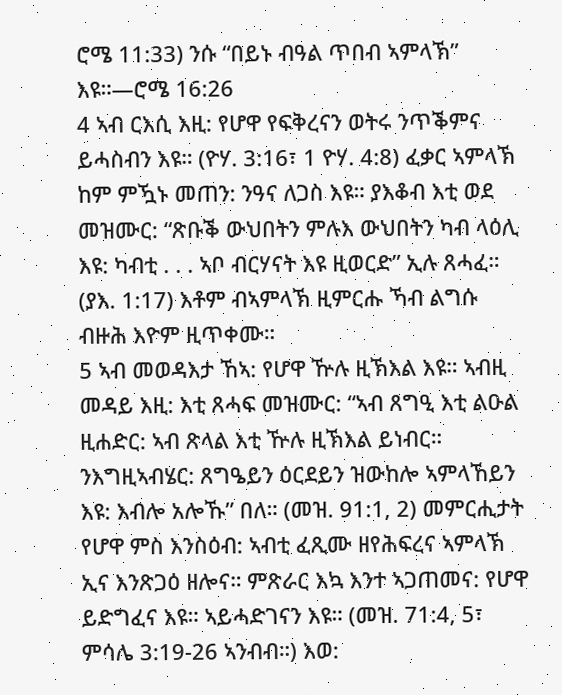ሮሜ 11:33) ንሱ “በይኑ ብዓል ጥበብ ኣምላኽ” እዩ።—ሮሜ 16:26
4 ኣብ ርእሲ እዚ: የሆዋ የፍቅረናን ወትሩ ንጥቕምና ይሓስብን እዩ። (ዮሃ. 3:16፣ 1 ዮሃ. 4:8) ፈቃር ኣምላኽ ከም ምዃኑ መጠን: ንዓና ለጋስ እዩ። ያእቆብ እቲ ወደ መዝሙር: “ጽቡቕ ውህበትን ምሉእ ውህበትን ካብ ላዕሊ እዩ: ካብቲ . . . ኣቦ ብርሃናት እዩ ዚወርድ” ኢሉ ጸሓፈ። (ያእ. 1:17) እቶም ብኣምላኽ ዚምርሑ ኻብ ልግሱ ብዙሕ እዮም ዚጥቀሙ።
5 ኣብ መወዳእታ ኸኣ: የሆዋ ዅሉ ዚኽእል እዩ። ኣብዚ መዳይ እዚ: እቲ ጸሓፍ መዝሙር: “ኣብ ጸግዒ እቲ ልዑል ዚሐድር: ኣብ ጽላል እቲ ዅሉ ዚኽእል ይነብር። ንእግዚኣብሄር: ጸግዔይን ዕርደይን ዝውከሎ ኣምላኸይን እዩ: እብሎ አሎኹ” በለ። (መዝ. 91:1, 2) መምርሒታት የሆዋ ምስ እንስዕብ: ኣብቲ ፈጺሙ ዘየሕፍረና ኣምላኽ ኢና እንጽጋዕ ዘሎና። ምጽራር እኳ እንተ ኣጋጠመና: የሆዋ ይድግፈና እዩ። ኣይሓድገናን እዩ። (መዝ. 71:4, 5፣ ምሳሌ 3:19-26 ኣንብብ።) እወ: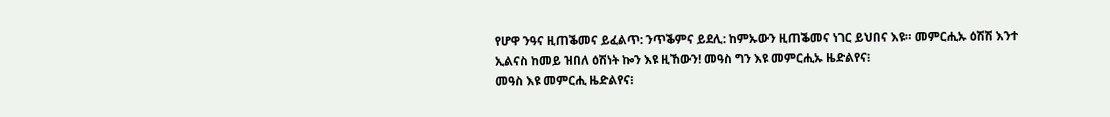የሆዋ ንዓና ዚጠቕመና ይፈልጥ: ንጥቕምና ይደሊ: ከምኡውን ዚጠቕመና ነገር ይህበና እዩ። መምርሒኡ ዕሽሽ እንተ ኢልናስ ከመይ ዝበለ ዕሽነት ኰን እዩ ዚኸውን! መዓስ ግን እዩ መምርሒኡ ዜድልየና፧
መዓስ እዩ መምርሒ ዜድልየና፧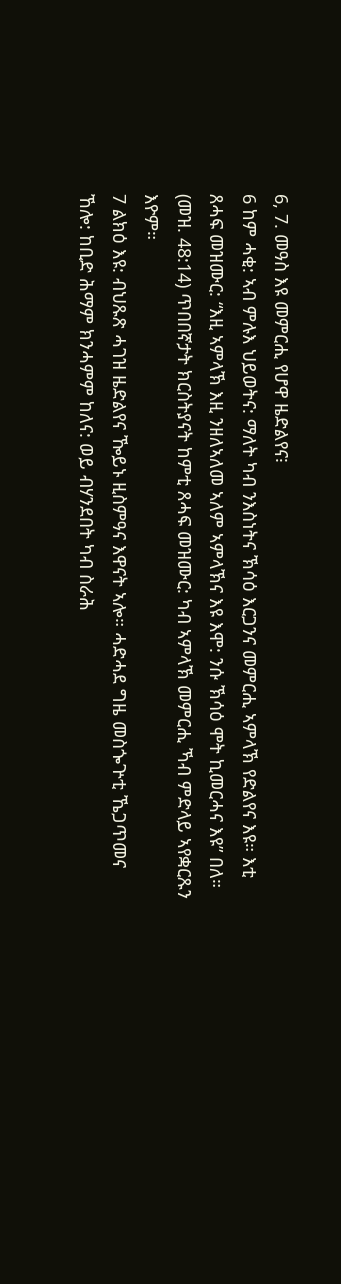6, 7. መዓስ እዩ መምርሒ የሆዋ ዜድልየና፧
6 ከም ሓቂ: ኣብ ምሉእ ህይወትና: ማለት ካብ ንእስነትና ኽሳዕ እርጋንና መምርሒ ኣምላኽ የድልየና እዩ። እቲ ጸሓፍ መዝሙር: “እዚ ኣምላኽ እዚ ንዘለኣለመ ኣለም ኣምላኽና እዩ እሞ: ንሱ ኽሳዕ ሞት ኪመርሓና እዩ” በለ። (መዝ. 48:14) ጥበበኛታት ክርስትያናት ከምቲ ጸሓፍ መዝሙር: ካብ ኣምላኽ መምርሒ ኻብ ምድላይ ኣየቋርጹን እዮም።
7 ልክዕ እዩ: ብህጹጽ ሓገዝ ዜድልየና ዀይኑ ዚስምዓና እዋናት ኣሎ። ሓድሓደ ግዜ መስጐጕቲ ኼጋጥመና ኸሎ: ከቢድ ሕማም ክንሓምም ከለና: ወይ ብሃንደበት ካብ ስራሕ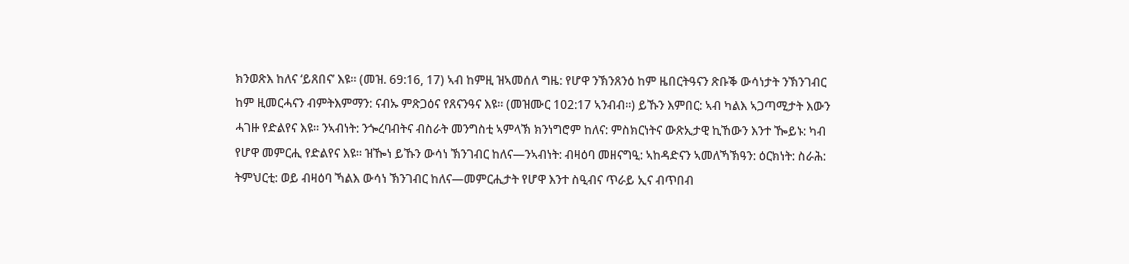ክንወጽእ ከለና ‘ይጸበና’ እዩ። (መዝ. 69:16, 17) ኣብ ከምዚ ዝኣመሰለ ግዜ: የሆዋ ንኽንጸንዕ ከም ዜበርትዓናን ጽቡቕ ውሳነታት ንኽንገብር ከም ዚመርሓናን ብምትእምማን: ናብኡ ምጽጋዕና የጸናንዓና እዩ። (መዝሙር 102:17 ኣንብብ።) ይኹን እምበር: ኣብ ካልእ ኣጋጣሚታት እውን ሓገዙ የድልየና እዩ። ንኣብነት: ንጐረባብትና ብስራት መንግስቲ ኣምላኽ ክንነግሮም ከለና: ምስክርነትና ውጽኢታዊ ኪኸውን እንተ ዀይኑ: ካብ የሆዋ መምርሒ የድልየና እዩ። ዝዀነ ይኹን ውሳነ ኽንገብር ከለና—ንኣብነት: ብዛዕባ መዘናግዒ: ኣከዳድናን ኣመለኻኽዓን: ዕርክነት: ስራሕ: ትምህርቲ: ወይ ብዛዕባ ኻልእ ውሳነ ኽንገብር ከለና—መምርሒታት የሆዋ እንተ ስዒብና ጥራይ ኢና ብጥበብ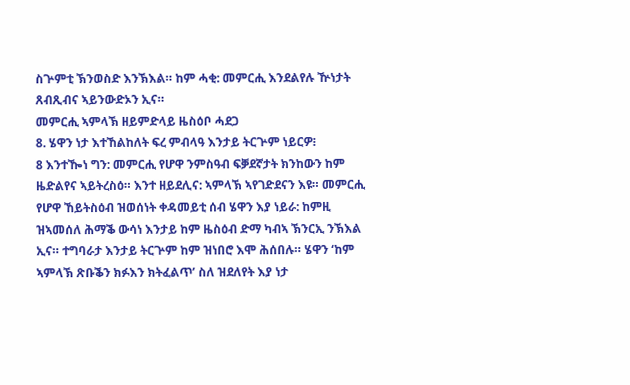ስጕምቲ ኽንወስድ እንኽእል። ከም ሓቂ: መምርሒ እንደልየሉ ዅነታት ጸብጺብና ኣይንውድኦን ኢና።
መምርሒ ኣምላኽ ዘይምድላይ ዜስዕቦ ሓደጋ
8. ሄዋን ነታ እተኸልከለት ፍረ ምብላዓ እንታይ ትርጕም ነይርዎ፧
8 እንተዀነ ግን: መምርሒ የሆዋ ንምስዓብ ፍቓደኛታት ክንከውን ከም ዜድልየና ኣይትረስዕ። እንተ ዘይደሊና: ኣምላኽ ኣየገድደናን እዩ። መምርሒ የሆዋ ኸይትስዕብ ዝወሰነት ቀዳመይቲ ሰብ ሄዋን እያ ነይራ: ከምዚ ዝኣመሰለ ሕማቕ ውሳነ እንታይ ከም ዜስዕብ ድማ ካብኣ ኽንርኢ ንኽእል ኢና። ተግባራታ እንታይ ትርጕም ከም ዝነበሮ እሞ ሕሰበሉ። ሄዋን ‘ከም ኣምላኽ ጽቡቕን ክፉእን ክትፈልጥ’ ስለ ዝደለየት እያ ነታ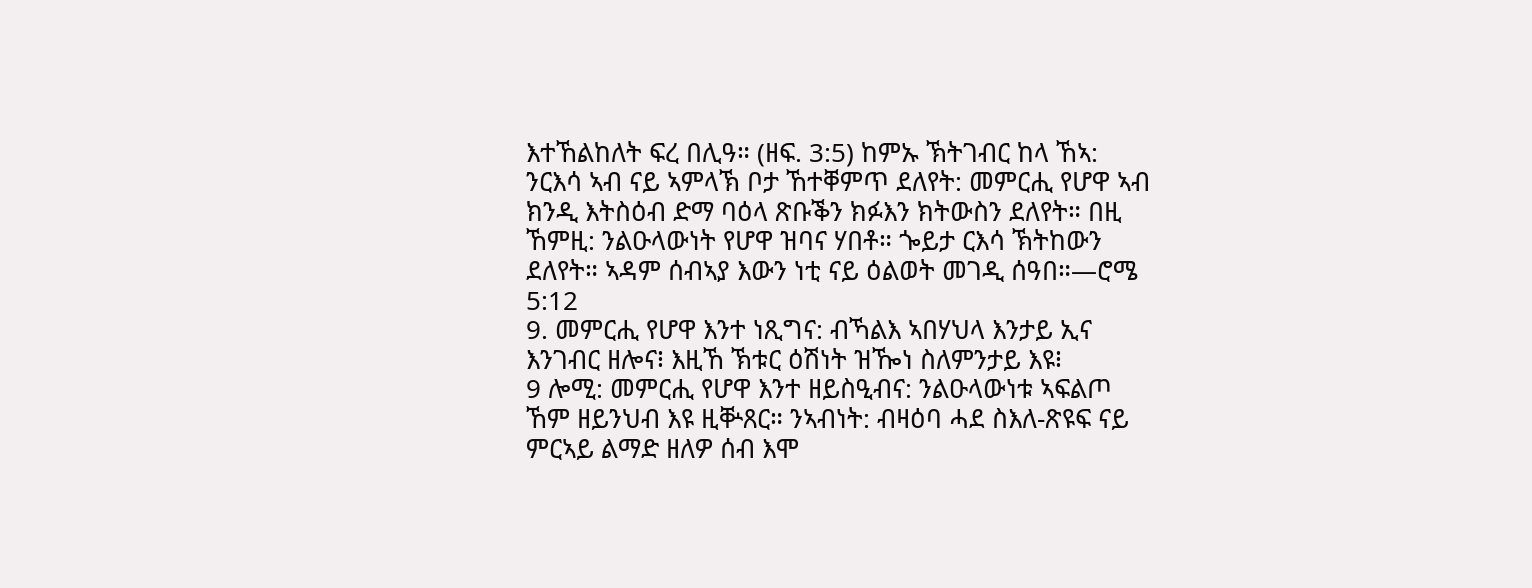እተኸልከለት ፍረ በሊዓ። (ዘፍ. 3:5) ከምኡ ኽትገብር ከላ ኸኣ: ንርእሳ ኣብ ናይ ኣምላኽ ቦታ ኸተቐምጥ ደለየት: መምርሒ የሆዋ ኣብ ክንዲ እትስዕብ ድማ ባዕላ ጽቡቕን ክፉእን ክትውስን ደለየት። በዚ ኸምዚ: ንልዑላውነት የሆዋ ዝባና ሃበቶ። ጐይታ ርእሳ ኽትከውን ደለየት። ኣዳም ሰብኣያ እውን ነቲ ናይ ዕልወት መገዲ ሰዓበ።—ሮሜ 5:12
9. መምርሒ የሆዋ እንተ ነጺግና: ብኻልእ ኣበሃህላ እንታይ ኢና እንገብር ዘሎና፧ እዚኸ ኽቱር ዕሽነት ዝዀነ ስለምንታይ እዩ፧
9 ሎሚ: መምርሒ የሆዋ እንተ ዘይስዒብና: ንልዑላውነቱ ኣፍልጦ ኸም ዘይንህብ እዩ ዚቝጸር። ንኣብነት: ብዛዕባ ሓደ ስእለ-ጽዩፍ ናይ ምርኣይ ልማድ ዘለዎ ሰብ እሞ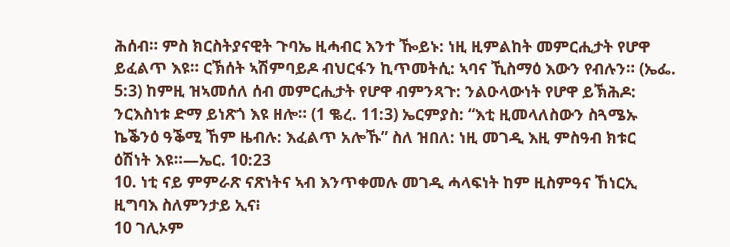ሕሰብ። ምስ ክርስትያናዊት ጉባኤ ዚሓብር እንተ ዀይኑ: ነዚ ዚምልከት መምርሒታት የሆዋ ይፈልጥ እዩ። ርኽሰት ኣሽምባይዶ ብህርፋን ኪጥመትሲ: ኣባና ኺስማዕ እውን የብሉን። (ኤፌ. 5:3) ከምዚ ዝኣመሰለ ሰብ መምርሒታት የሆዋ ብምንጻጉ: ንልዑላውነት የሆዋ ይኽሕዶ: ንርእስነቱ ድማ ይነጽጎ እዩ ዘሎ። (1 ቈረ. 11:3) ኤርምያስ: “እቲ ዚመላለስውን ስጓሜኡ ኬቕንዕ ዓቕሚ ኸም ዜብሉ: እፈልጥ አሎኹ” ስለ ዝበለ: ነዚ መገዲ እዚ ምስዓብ ክቱር ዕሽነት እዩ።—ኤር. 10:23
10. ነቲ ናይ ምምራጽ ናጽነትና ኣብ እንጥቀመሉ መገዲ ሓላፍነት ከም ዚስምዓና ኸነርኢ ዚግባእ ስለምንታይ ኢና፧
10 ገሊኦም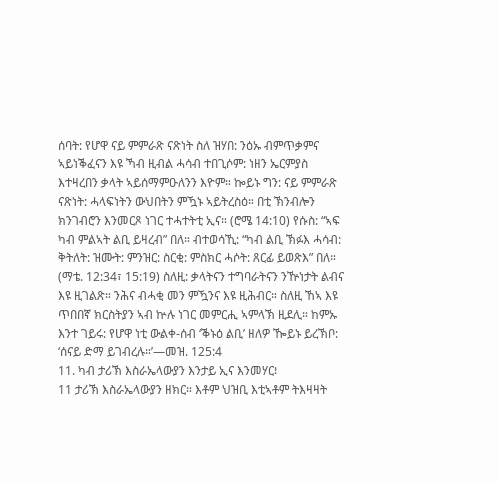ሰባት: የሆዋ ናይ ምምራጽ ናጽነት ስለ ዝሃበ: ንዕኡ ብምጥቃምና ኣይነቕፈናን እዩ ኻብ ዚብል ሓሳብ ተበጊሶም: ነዘን ኤርምያስ እተዛረበን ቃላት ኣይሰማምዑለንን እዮም። ኰይኑ ግን: ናይ ምምራጽ ናጽነት: ሓላፍነትን ውህበትን ምዃኑ ኣይትረስዕ። በቲ ኽንብሎን ክንገብሮን እንመርጾ ነገር ተሓተትቲ ኢና። (ሮሜ 14:10) የሱስ: “ኣፍ ካብ ምልኣት ልቢ ይዛረብ” በለ። ብተወሳኺ: “ካብ ልቢ ኽፉእ ሓሳብ: ቅትለት: ዝሙት: ምንዝር: ስርቂ: ምስክር ሓሶት: ጸርፊ ይወጽእ” በለ። (ማቴ. 12:34፣ 15:19) ስለዚ: ቃላትናን ተግባራትናን ንዅነታት ልብና እዩ ዚገልጽ። ንሕና ብሓቂ መን ምዃንና እዩ ዚሕብር። ስለዚ ኸኣ እዩ ጥበበኛ ክርስትያን ኣብ ኵሉ ነገር መምርሒ ኣምላኽ ዚደሊ። ከምኡ እንተ ገይሩ: የሆዋ ነቲ ውልቀ-ሰብ ‘ቕኑዕ ልቢ’ ዘለዎ ዀይኑ ይረኽቦ: ‘ሰናይ ድማ ይገብረሉ።’—መዝ. 125:4
11. ካብ ታሪኽ እስራኤላውያን እንታይ ኢና እንመሃር፧
11 ታሪኽ እስራኤላውያን ዘክር። እቶም ህዝቢ እቲኣቶም ትእዛዛት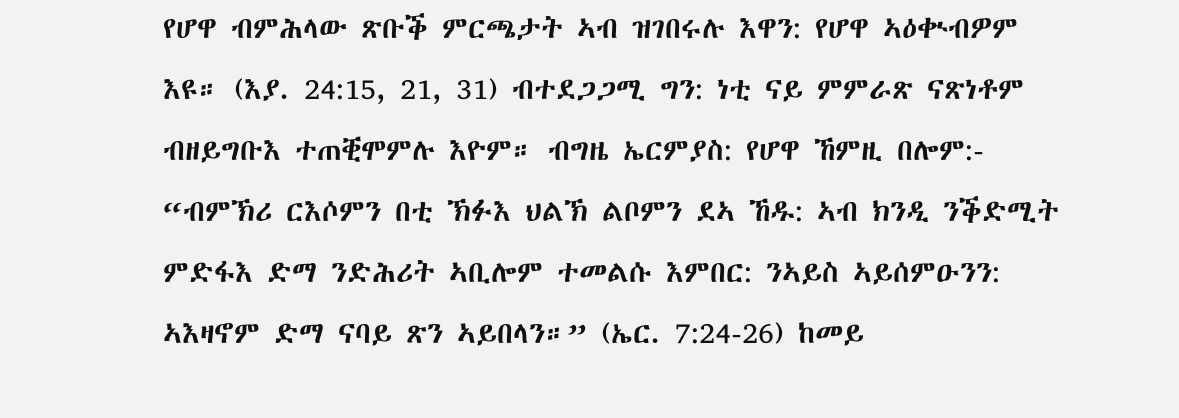የሆዋ ብምሕላው ጽቡቕ ምርጫታት ኣብ ዝገበሩሉ እዋን: የሆዋ ኣዕቊብዎም እዩ። (እያ. 24:15, 21, 31) ብተደጋጋሚ ግን: ነቲ ናይ ምምራጽ ናጽነቶም ብዘይግቡእ ተጠቒሞምሉ እዮም። ብግዜ ኤርምያስ: የሆዋ ኸምዚ በሎም:- “ብምኽሪ ርእሶምን በቲ ኽፉእ ህልኽ ልቦምን ደኣ ኸዱ: ኣብ ክንዲ ንቕድሚት ምድፋእ ድማ ንድሕሪት ኣቢሎም ተመልሱ እምበር: ንኣይስ ኣይሰምዑንን: ኣእዛኖም ድማ ናባይ ጽን ኣይበላን።” (ኤር. 7:24-26) ከመይ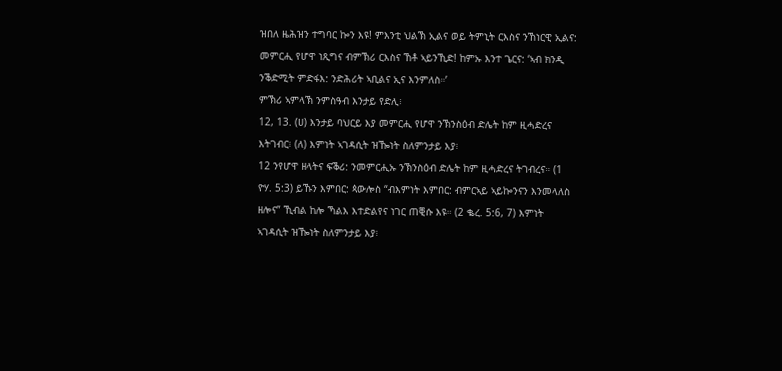ዝበለ ዜሕዝን ተግባር ኰን እዩ! ምእንቲ ህልኽ ኢልና ወይ ትምኒት ርእስና ንኸነርዊ ኢልና: መምርሒ የሆዋ ነጺግና ብምኽሪ ርእስና ኸቶ ኣይንኺድ! ከምኡ እንተ ጌርና: ‘ኣብ ክንዲ ንቕድሚት ምድፋእ: ንድሕሪት ኣቢልና ኢና እንምለስ።’
ምኽሪ ኣምላኽ ንምስዓብ እንታይ የድሊ፧
12, 13. (ሀ) እንታይ ባህርይ እያ መምርሒ የሆዋ ንኽንስዕብ ድሌት ከም ዚሓድረና እትገብር፧ (ለ) እምነት ኣገዳሲት ዝዀነት ስለምንታይ እያ፧
12 ንየሆዋ ዘላትና ፍቕሪ: ንመምርሒኡ ንኽንስዕብ ድሌት ከም ዚሓድረና ትገብረና። (1 ዮሃ. 5:3) ይኹን እምበር: ጳውሎስ “ብእምነት እምበር: ብምርኣይ ኣይኰንናን እንመላለስ ዘሎና” ኺብል ከሎ ኻልእ እተድልየና ነገር ጠቒሱ እዩ። (2 ቈረ. 5:6, 7) እምነት ኣገዳሲት ዝዀነት ስለምንታይ እያ፧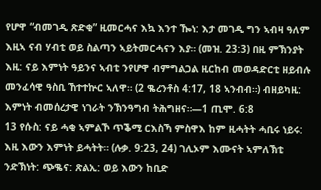የሆዋ “ብመገዲ ጽድቂ” ዚመርሓና እኳ እንተ ዀነ: እታ መገዲ ግን ኣብዛ ዓለም እዚኣ ናብ ሃብቲ ወይ ስልጣን ኣይትመርሓናን እያ። (መዝ. 23:3) በዚ ምኽንያት እዚ: ናይ እምነት ዓይንና ኣብቲ ንየሆዋ ብምግልጋል ዚርከብ መወዳድርቲ ዘይብሉ መንፈሳዊ ዓስቢ ኸተተኵር ኣለዋ። (2 ቈረንቶስ 4:17, 18 ኣንብብ።) ብዘይካዚ: እምነት ብመሰረታዊ ነገራት ንኽንዓግብ ትሕግዘና።—1 ጢሞ. 6:8
13 የሱስ: ናይ ሓቂ ኣምልኾ ጥቕሚ ርእስኻ ምስዋእ ከም ዚሓትት ሓቢሩ ነይሩ: እዚ እውን እምነት ይሓትት። (ሉቃ. 9:23, 24) ገሊኦም እሙናት ኣምለኽቲ ንድኽነት: ጭቈና: ጽልኢ: ወይ እውን ከቢድ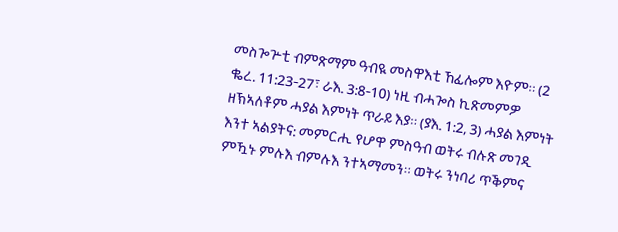መስጐጕቲ ብምጽማም ዓብዪ መስዋእቲ ኸፊሎም እዮም። (2 ቈረ. 11:23-27፣ ራእ. 3:8-10) ነዚ ብሓጐስ ኪጽመምዎ ዘኽኣለቶም ሓያል እምነት ጥራይ እያ። (ያእ. 1:2, 3) ሓያል እምነት እንተ ኣልያትና: መምርሒ የሆዋ ምስዓብ ወትሩ ብሉጽ መገዲ ምዃኑ ምሉእ ብምሉእ ንተኣማመን። ወትሩ ንነባሪ ጥቕምና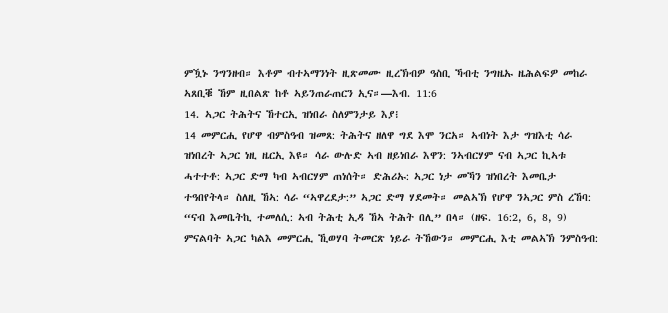ምዃኑ ንግንዘብ። እቶም ብተኣማንነት ዚጽመሙ ዚረኽብዎ ዓስቢ ኻብቲ ንግዜኡ ዜሕልፍዎ መከራ ኣጸቢቑ ኸም ዚበልጽ ከቶ ኣይንጠራጠርን ኢና።—እብ. 11:6
14. ኣጋር ትሕትና ኸተርኢ ዝነበራ ስለምንታይ እያ፧
14 መምርሒ የሆዋ ብምስዓብ ዝመጸ: ትሕትና ዘለዋ ግደ እሞ ንርአ። ኣብነት እታ ግዝእቲ ሳራ ዝነበረት ኣጋር ነዚ ዜርኢ እዩ። ሳራ ውሉድ ኣብ ዘይነበራ እዋን: ንኣብርሃም ናብ ኣጋር ኪኣቱ ሓተተቶ: ኣጋር ድማ ካብ ኣብርሃም ጠነሰት። ድሕሪኡ: ኣጋር ነታ መኻን ዝነበረት እመቤታ ተዓበየትላ። ስለዚ ኸኣ: ሳራ “ኣዋረደታ:” ኣጋር ድማ ሃደመት። መልኣኽ የሆዋ ንኣጋር ምስ ረኸባ: “ናብ እመቤትኪ ተመለሲ: ኣብ ትሕቲ ኢዳ ኸኣ ትሕት በሊ” በላ። (ዘፍ. 16:2, 6, 8, 9) ምናልባት ኣጋር ካልእ መምርሒ ኺወሃባ ትመርጽ ነይራ ትኸውን። መምርሒ እቲ መልኣኽ ንምስዓብ: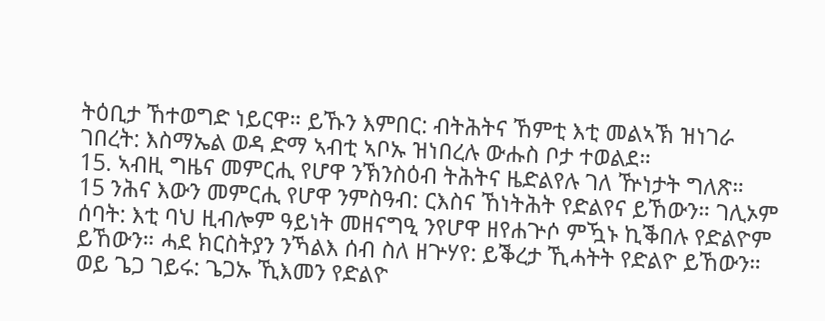ትዕቢታ ኸተወግድ ነይርዋ። ይኹን እምበር: ብትሕትና ኸምቲ እቲ መልኣኽ ዝነገራ ገበረት: እስማኤል ወዳ ድማ ኣብቲ ኣቦኡ ዝነበረሉ ውሑስ ቦታ ተወልደ።
15. ኣብዚ ግዜና መምርሒ የሆዋ ንኽንስዕብ ትሕትና ዜድልየሉ ገለ ዅነታት ግለጽ።
15 ንሕና እውን መምርሒ የሆዋ ንምስዓብ: ርእስና ኸነትሕት የድልየና ይኸውን። ገሊኦም ሰባት: እቲ ባህ ዚብሎም ዓይነት መዘናግዒ ንየሆዋ ዘየሐጕሶ ምዃኑ ኪቕበሉ የድልዮም ይኸውን። ሓደ ክርስትያን ንኻልእ ሰብ ስለ ዘጕሃየ: ይቕረታ ኺሓትት የድልዮ ይኸውን። ወይ ጌጋ ገይሩ: ጌጋኡ ኺእመን የድልዮ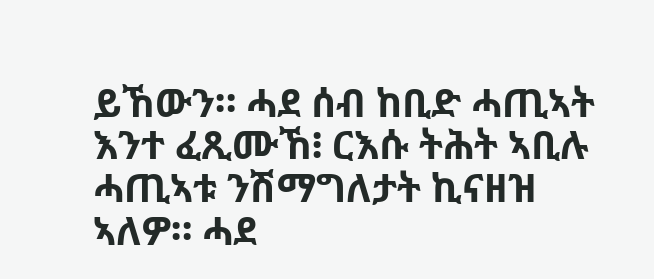ይኸውን። ሓደ ሰብ ከቢድ ሓጢኣት እንተ ፈጺሙኸ፧ ርእሱ ትሕት ኣቢሉ ሓጢኣቱ ንሽማግለታት ኪናዘዝ ኣለዎ። ሓደ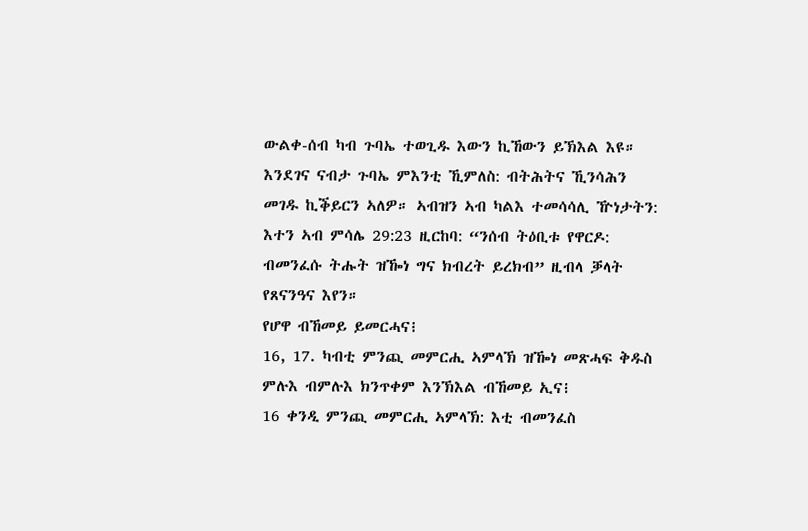ውልቀ-ሰብ ካብ ጉባኤ ተወጊዱ እውን ኪኸውን ይኽእል እዩ። እንደገና ናብታ ጉባኤ ምእንቲ ኺምለስ: ብትሕትና ኺንሳሕን መገዱ ኪቕይርን ኣለዎ። ኣብዝን ኣብ ካልእ ተመሳሳሊ ዅነታትን: እተን ኣብ ምሳሌ 29:23 ዚርከባ: “ንሰብ ትዕቢቱ የዋርዶ: ብመንፈሱ ትሑት ዝዀነ ግና ክብረት ይረክብ” ዚብላ ቓላት የጸናንዓና እየን።
የሆዋ ብኸመይ ይመርሓና፧
16, 17. ካብቲ ምንጪ መምርሒ ኣምላኽ ዝዀነ መጽሓፍ ቅዱስ ምሉእ ብምሉእ ክንጥቀም እንኽእል ብኸመይ ኢና፧
16 ቀንዲ ምንጪ መምርሒ ኣምላኽ: እቲ ብመንፈስ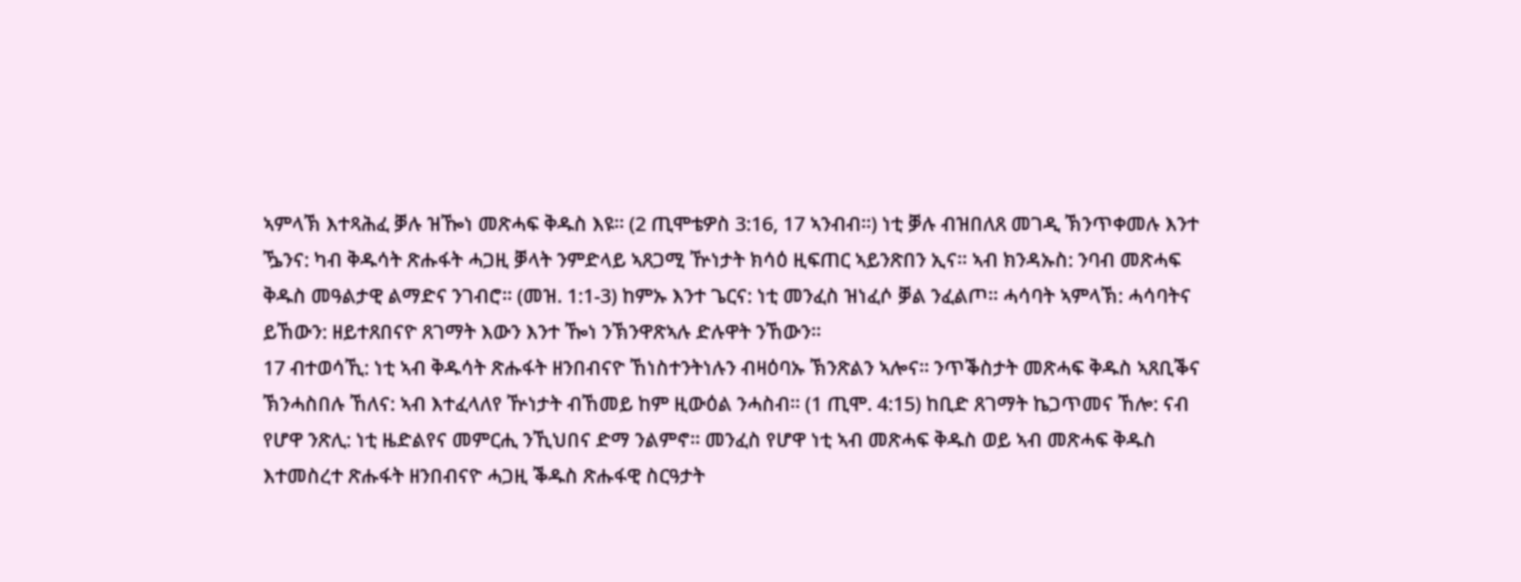ኣምላኽ እተጻሕፈ ቓሉ ዝዀነ መጽሓፍ ቅዱስ እዩ። (2 ጢሞቴዎስ 3:16, 17 ኣንብብ።) ነቲ ቓሉ ብዝበለጸ መገዲ ኽንጥቀመሉ እንተ ዄንና: ካብ ቅዱሳት ጽሑፋት ሓጋዚ ቓላት ንምድላይ ኣጸጋሚ ዅነታት ክሳዕ ዚፍጠር ኣይንጽበን ኢና። ኣብ ክንዳኡስ: ንባብ መጽሓፍ ቅዱስ መዓልታዊ ልማድና ንገብሮ። (መዝ. 1:1-3) ከምኡ እንተ ጌርና: ነቲ መንፈስ ዝነፈሶ ቓል ንፈልጦ። ሓሳባት ኣምላኽ: ሓሳባትና ይኸውን: ዘይተጸበናዮ ጸገማት እውን እንተ ዀነ ንኽንዋጽኣሉ ድሉዋት ንኸውን።
17 ብተወሳኺ: ነቲ ኣብ ቅዱሳት ጽሑፋት ዘንበብናዮ ኸነስተንትነሉን ብዛዕባኡ ኽንጽልን ኣሎና። ንጥቕስታት መጽሓፍ ቅዱስ ኣጸቢቕና ኽንሓስበሉ ኸለና: ኣብ እተፈላለየ ዅነታት ብኸመይ ከም ዚውዕል ንሓስብ። (1 ጢሞ. 4:15) ከቢድ ጸገማት ኬጋጥመና ኸሎ: ናብ የሆዋ ንጽሊ: ነቲ ዜድልየና መምርሒ ንኺህበና ድማ ንልምኖ። መንፈስ የሆዋ ነቲ ኣብ መጽሓፍ ቅዱስ ወይ ኣብ መጽሓፍ ቅዱስ እተመስረተ ጽሑፋት ዘንበብናዮ ሓጋዚ ቕዱስ ጽሑፋዊ ስርዓታት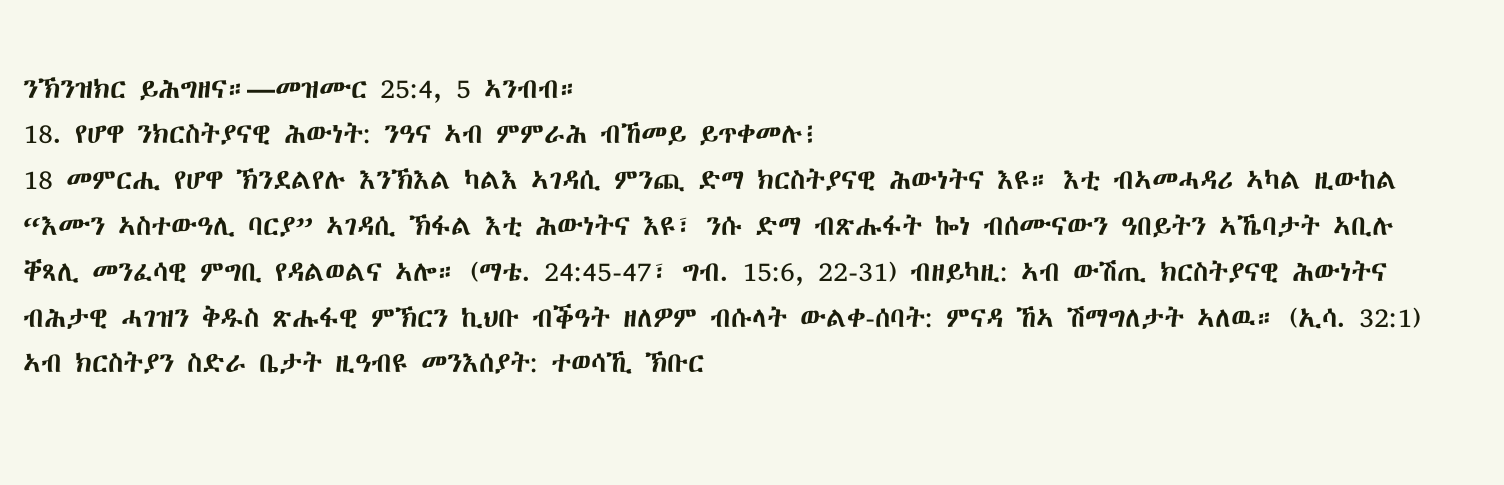ንኽንዝክር ይሕግዘና።—መዝሙር 25:4, 5 ኣንብብ።
18. የሆዋ ንክርስትያናዊ ሕውነት: ንዓና ኣብ ምምራሕ ብኸመይ ይጥቀመሉ፧
18 መምርሒ የሆዋ ኽንደልየሉ እንኽእል ካልእ ኣገዳሲ ምንጪ ድማ ክርስትያናዊ ሕውነትና እዩ። እቲ ብኣመሓዳሪ ኣካል ዚውከል “እሙን ኣስተውዓሊ ባርያ” ኣገዳሲ ኽፋል እቲ ሕውነትና እዩ፣ ንሱ ድማ ብጽሑፋት ኰነ ብሰሙናውን ዓበይትን ኣኼባታት ኣቢሉ ቐጻሊ መንፈሳዊ ምግቢ የዳልወልና ኣሎ። (ማቴ. 24:45-47፣ ግብ. 15:6, 22-31) ብዘይካዚ: ኣብ ውሽጢ ክርስትያናዊ ሕውነትና ብሕታዊ ሓገዝን ቅዱስ ጽሑፋዊ ምኽርን ኪህቡ ብቕዓት ዘለዎም ብሱላት ውልቀ-ሰባት: ምናዳ ኸኣ ሽማግለታት ኣለዉ። (ኢሳ. 32:1) ኣብ ክርስትያን ስድራ ቤታት ዚዓብዩ መንእሰያት: ተወሳኺ ኽቡር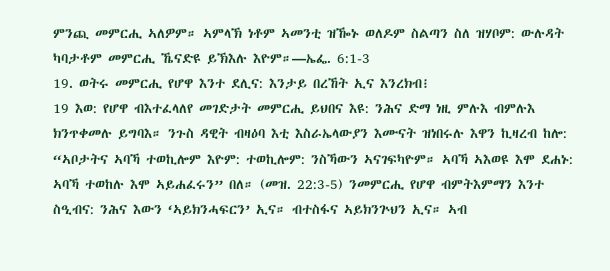ምንጪ መምርሒ ኣለዎም። ኣምላኽ ነቶም ኣመንቲ ዝዀኑ ወለዶም ስልጣን ስለ ዝሃቦም: ውሉዳት ካባታቶም መምርሒ ኼናድዩ ይኽእሉ እዮም።—ኤፌ. 6:1-3
19. ወትሩ መምርሒ የሆዋ እንተ ደሊና: እንታይ በረኸት ኢና እንረክብ፧
19 እወ: የሆዋ ብእተፈላለየ መገድታት መምርሒ ይህበና እዩ: ንሕና ድማ ነዚ ምሉእ ብምሉእ ክንጥቀመሉ ይግባእ። ንጉስ ዳዊት ብዛዕባ እቲ እስራኤላውያን እሙናት ዝነበሩሉ እዋን ኪዛረብ ከሎ: “ኣቦታትና ኣባኻ ተወኪሎም እዮም: ተወኪሎም: ንስኻውን ኣናገፍካዮም። ኣባኻ ኣእወዩ እሞ ደሐኑ: ኣባኻ ተወከሉ እሞ ኣይሐፈሩን” በለ። (መዝ. 22:3-5) ንመምርሒ የሆዋ ብምትእምማን እንተ ስዒብና: ንሕና እውን ‘ኣይክንሓፍርን’ ኢና። ብተስፋና ኣይክንጕህን ኢና። ኣብ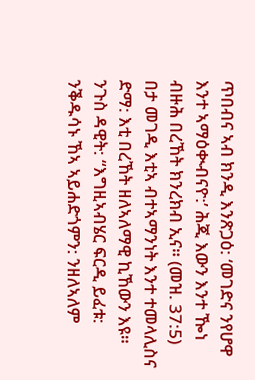ጥበብና ኣብ ክንዲ እንጽጋዕ: ‘መገድና ንየሆዋ እንተ ኣማዕቊብናዮ:’ ሕጂ እውን እንተ ዀነ ብዙሕ በረኸት ክንረክብ ኢና። (መዝ. 37:5) በታ መገዲ እቲኣ ብተኣማንነት እንተ ተመላሊስና ድማ: እቲ በረኸት ዘለኣለማዊ ኪኸውን እዩ። ንጉስ ዳዊት: “እግዚኣብሄር ፍርዲ ይፈቱ: ንቕዱሳኑ ኸኣ ኣይሐድጎምን: ንዘለኣለም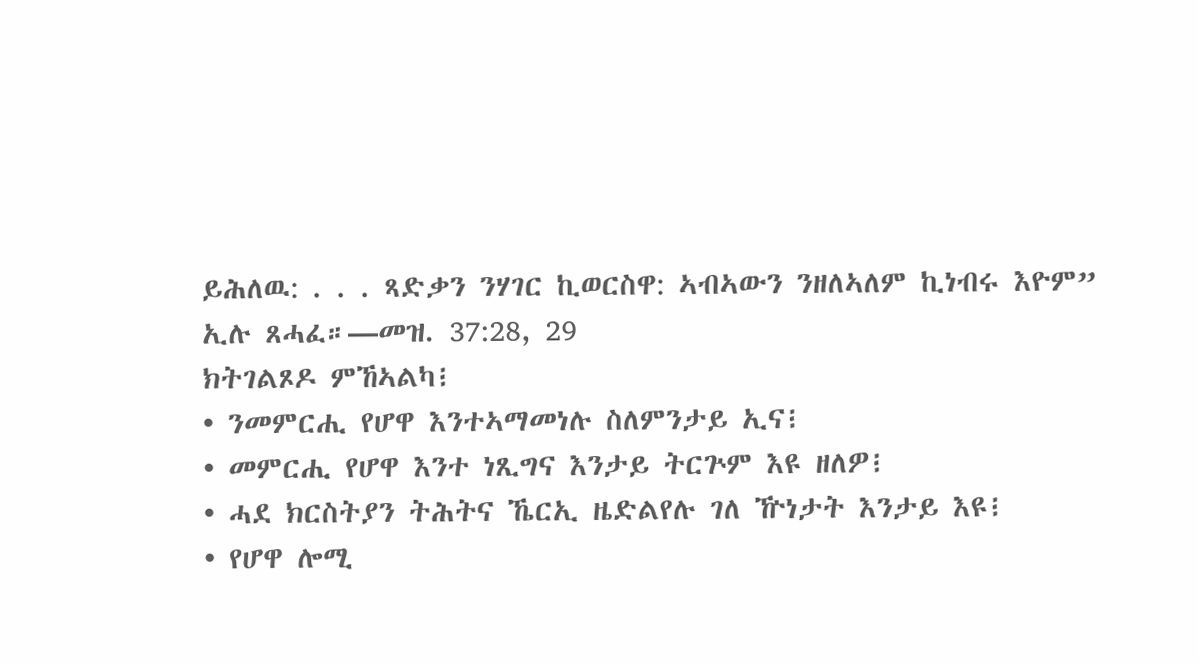ይሕለዉ: . . . ጻድቃን ንሃገር ኪወርስዋ: ኣብኣውን ንዘለኣለም ኪነብሩ እዮም” ኢሉ ጸሓፈ።—መዝ. 37:28, 29
ክትገልጾዶ ምኸኣልካ፧
• ንመምርሒ የሆዋ እንተኣማመነሉ ስለምንታይ ኢና፧
• መምርሒ የሆዋ እንተ ነጺግና እንታይ ትርጕም እዩ ዘለዎ፧
• ሓደ ክርስትያን ትሕትና ኼርኢ ዜድልየሉ ገለ ዅነታት እንታይ እዩ፧
• የሆዋ ሎሚ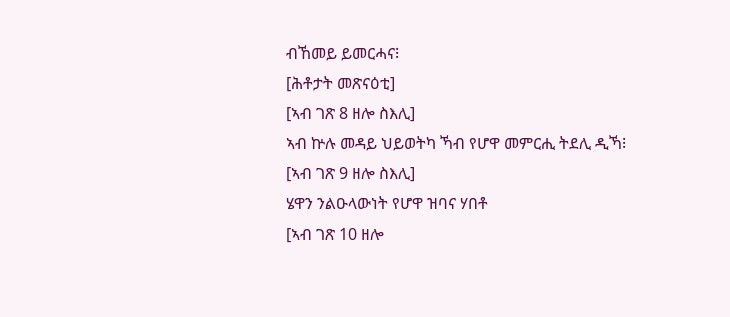ብኸመይ ይመርሓና፧
[ሕቶታት መጽናዕቲ]
[ኣብ ገጽ 8 ዘሎ ስእሊ]
ኣብ ኵሉ መዳይ ህይወትካ ኻብ የሆዋ መምርሒ ትደሊ ዲኻ፧
[ኣብ ገጽ 9 ዘሎ ስእሊ]
ሄዋን ንልዑላውነት የሆዋ ዝባና ሃበቶ
[ኣብ ገጽ 10 ዘሎ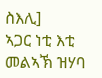ስእሊ]
ኣጋር ነቲ እቲ መልኣኽ ዝሃባ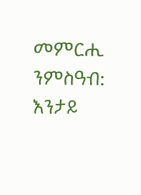መምርሒ ንምስዓብ: እንታይ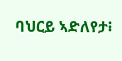ባህርይ ኣድለየታ፧